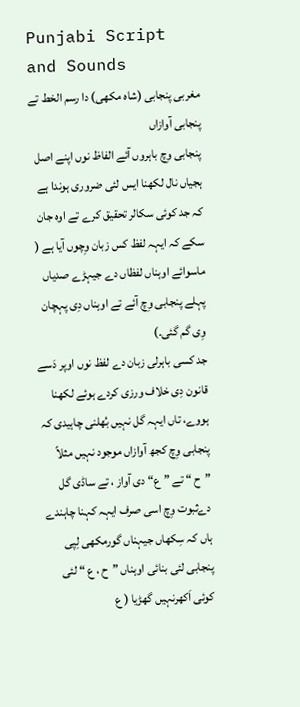Punjabi Script and Sounds
مغربی پنجابی (شاہ مکھی) دا رسم الخط تے پنجابی آوازاں
پنجابی وِچ باہروں آئے الفاظ نوں اپنے اصل ہجیاں نال لکھنا ایس لئی ضروری ہوندا ہے کہ جد کوئی سکالر تحقیق کرے تے اوہ جان سکے کہ ایہہ لفظ کس زبان وِچوں آیا ہے ( ماسوائے اوہناں لفظاں دے جیہڑے صدیاں پہلے پنجابی وِچ آئے تے اوہناں دِی پہچان وِی گم گئی۔)
جد کسی باہرلی زبان دے لفظ نوں اوپر دَسے قانون دِی خلاف ورزی کردے ہوئے لکھنا ہووے، تاں ایہہ گل نہیں بُھلنی چاہیدی کہ پنجابی وِچ کجھ آوازاں موجود نہیں مثلاً ”ح “ تے ”ع“ دی آواز ، تے ساڈی گل دےثبوت وِچ اسی صرف ایہہ کہنا چاہندے ہاں کہ سِکھاں جیہناں گورمکھی لِپی پنجابی لئی بنائی اوہناں ”ح ، ع “ لئی کوئی اَکھرنہیں گھڑیا ( ع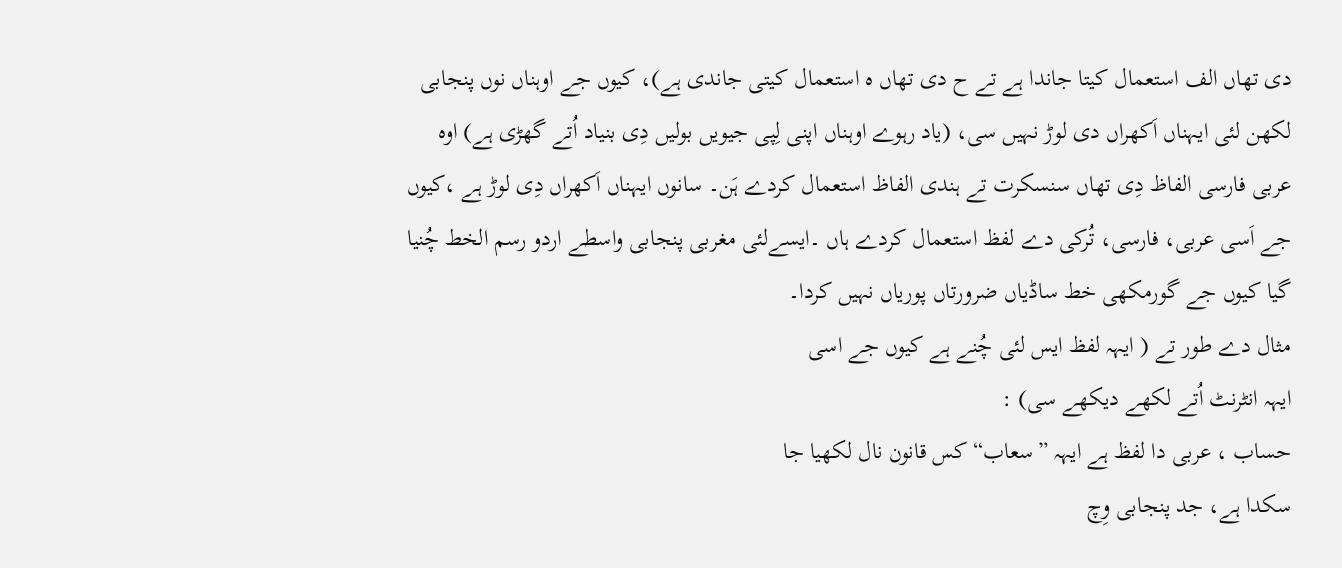دی تھاں الف استعمال کیتا جاندا ہے تے ح دی تھاں ہ استعمال کیتی جاندی ہے)، کیوں جے اوہناں نوں پنجابی لکھن لئی ایہناں اَکھراں دی لوڑ نہیں سی، (یاد رہوے اوہناں اپنی لِپی جیویں بولیں دِی بنیاد اُتے گھڑی ہے) اوہ عربی فارسی الفاظ دِی تھاں سنسکرت تے ہندی الفاظ استعمال کردے ہَن۔ سانوں ایہناں اَکھراں دِی لوڑ ہے ،کیوں جے اَسی عربی، فارسی، تُرکی دے لفظ استعمال کردے ہاں ۔ایسےلئی مغربی پنجابی واسطے اردو رسم الخط چُنیا گیا کیوں جے گورمکھی خط ساڈیاں ضرورتاں پوریاں نہیں کردا۔
مثال دے طور تے ( ایہہ لفظ ایس لئی چُنے ہے کیوں جے اسی
ایہہ انٹرنٹ اُتے لکھے دیکھے سی) :
حساب ، عربی دا لفظ ہے ایہہ ”سعاب“ کس قانون نال لکھیا جا
سکدا ہے، جد پنجابی وِچ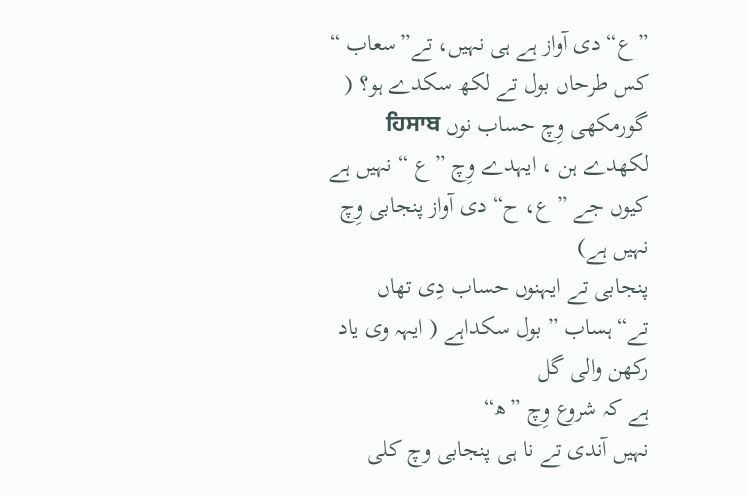”ع“ دی آواز ہے ہی نہیں، تے”سعاب “ کس طرحاں بول تے لکھ سکدے ہو؟ ( گورمکھی وِچ حساب نوں ਹਿਸਾਬ
لکھدے ہن ، ایہدے وِچ ”ع “ نہیں ہے کیوں جے ”ع، ح“ دی آواز پنجابی وِچ نہیں ہے)
پنجابی تے ایہنوں حساب دِی تھاں تے“ہساب ” بول سکداہے ( ایہہ وی یاد رکھن والی گل
ہے کہ شروع وِچ ”ھ“
نہیں آندی تے نا ہی پنجابی وچ کلی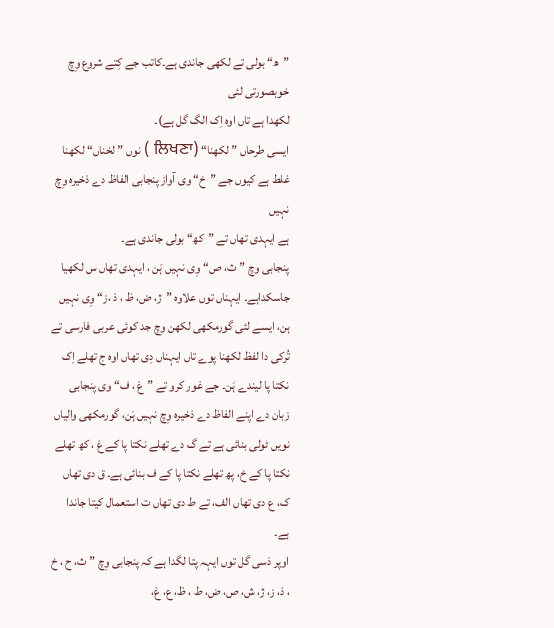”ھ“ بولی تے لکھی جاندی ہے۔کاتب جے کِتے شروع وِچ خوبصورتی لئی
لکھدا ہے تاں اوہ اِک الگ گل ہے)۔
ایسی طرحاں ” لکھنا“ (ਲਿਖਣਾ ) نوں ” لخناں“ لکھنا
غلط ہے کیوں جے ”خ“ وی آواز پنجابی الفاظ دے ذخیرہ وِچ نہیں
ہے ایہدی تھاں تے ”کھ“ بولی جاندی ہے۔
پنجابی وچ ”ث، ص“ وِی نہیں ہَن ، ایہدی تھاں س لکھیا جاسکداہے۔ ایہناں توں علاوہ ”ژ، ض، ظ ، ذ ،ز“ وِی نہیں ہن، ایسے لئی گورمکھی لکھن وِچ جد کوئی عربی فارسی تے تُرکی دا لفظ لکھنا پوے تاں ایہناں دِی تھاں اوہ ج تھلے اِک نکتا پا لیندے ہَن۔ جے غور کرو تے ”غ ، ف“ وی پنجابی زبان دے اپنے الفاظ دے ذخیرہ وِچ نہیں ہَن، گورمکھی والیاں نویں ٹولی بنائی ہے تے گ دے تھلے نکتا پا کے غ ، کھ تھلے نکتا پا کے خ، پھ تھلے نکتا پا کے ف بنائی ہے۔ ق دی تھاں ک، ع دی تھاں الف، تے ط دی تھاں ت استعمال کیتا جاندا ہے۔
اوپر دَسی گل توں ایہہ پتا لگدا ہے کہ پنجابی وِچ ” ث، ح ، خ ، ذ، ز، ژ، ش، ص، ض، ط ، ظ، ع، غ،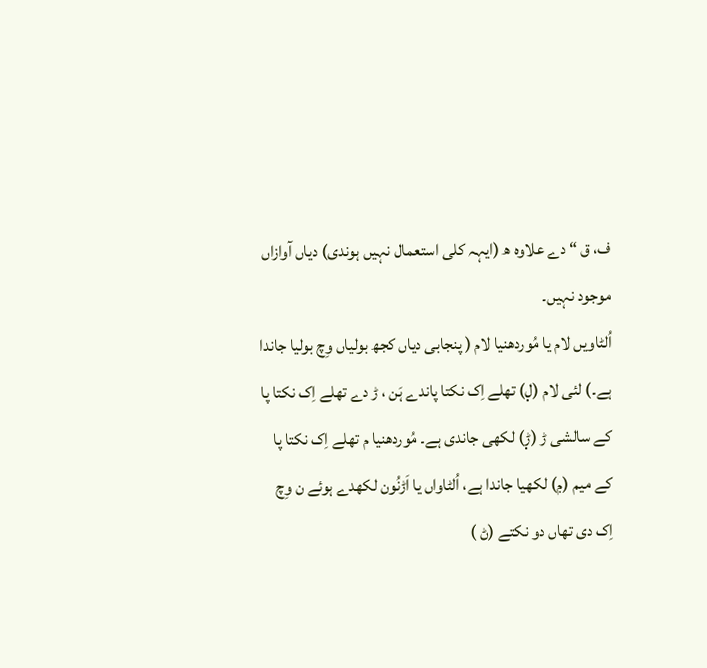ف، ق “ دے علاوہ ھ (ایہہ کلی استعمال نہیں ہوندی) دیاں آوازاں موجود نہیں۔
اُلٹاویں لام یا مُوردھنیا لام ( پنجابی دیاں کجھ بولیاں وِچ بولیا جاندا ہے۔) لئی لام (لٜ) تھلے اِک نکتا پاندے ہَن ، ڑ دے تھلے اِک نکتا پا کے سالشی ڑ (ڑٜ) لکھی جاندی ہے۔ مُوردھنیا م تھلے اِک نکتا پا کے میم (ݦ) لکھیا جاندا ہے، اُلٹاواں یا اَڑنُون لکھدے ہوئے ن وِچ اِک دی تھاں دو نکتے (ڻ )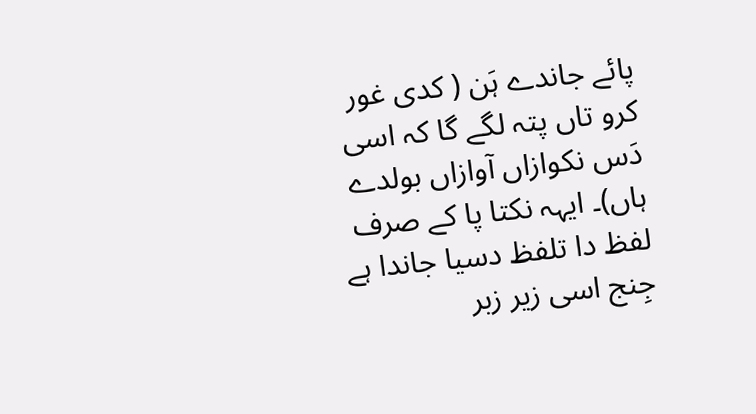پائے جاندے ہَن ( کدی غور کرو تاں پتہ لگے گا کہ اسی دَس نکوازاں آوازاں بولدے ہاں)۔ ایہہ نکتا پا کے صرف لفظ دا تلفظ دسیا جاندا ہے جِنج اسی زیر زبر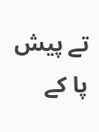تے پیش پا کے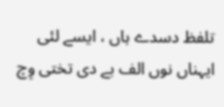تلفظ دسدے ہاں ، ایسے لئی ایہناں نوں الف بے دی تختی وِچ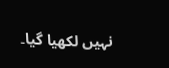نہیں لکھیا گیا۔